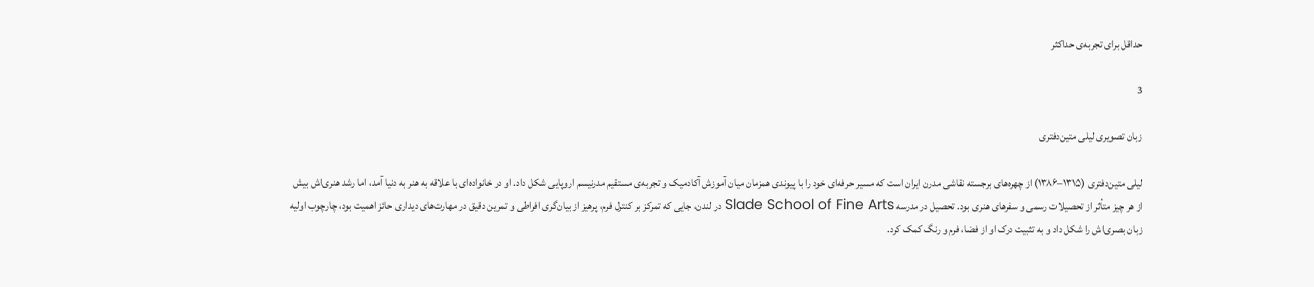حداقل برای تجربه‌ی حداکثر

3

زبان تصویری لیلی متین‌دفتری

لیلی متین‌دفتری (۱۳۱۵–۱۳۸۶) از چهره‌های برجسته نقاشی مدرن ایران است که مسیر حرفه‌ای خود را با پیوندی همزمان میان آموزش آکادمیک و تجربه‌ی مستقیم مدرنیسم اروپایی شکل داد. او در خانواده‌ای با علاقه به هنر به دنیا آمد، اما رشد هنری‌اش بیش از هر چیز متأثر از تحصیلات رسمی و سفرهای هنری بود. تحصیل در مدرسه‌ Slade School of Fine Arts در لندن، جایی که تمرکز بر کنترل فرم، پرهیز از بیان‌گری افراطی و تمرین دقیق در مهارت‌های دیداری حائز اهمیت بود، چارچوب اولیه‌ زبان بصری‌اش را شکل داد و به تثبیت درک او از فضا، فرم و رنگ کمک کرد.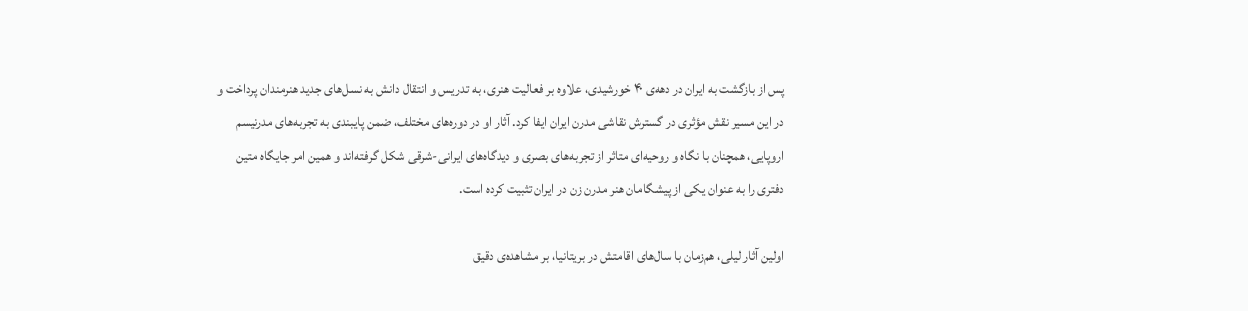پس از بازگشت به ایران در دهه‌ی ۴۰ خورشیدی، علاوه بر فعالیت هنری، به تدریس و انتقال دانش به نسل‌های جدید هنرمندان پرداخت و در این مسیر نقش مؤثری در گسترش نقاشی مدرن ایران ایفا کرد. آثار او در دوره‌های مختلف، ضمن پایبندی به تجربه‌های مدرنیسم اروپایی، همچنان با نگاه و روحیه‌ای متاثر از تجربه‌های بصری و دیدگاه‌های ایرانی-شرقی شکل گرفته‌اند و همین امر جایگاه متین دفتری را به عنوان یکی از پیشگامان هنر مدرن زن در ایران تثبیت کرده است.

اولین آثار لیلی، هم‌زمان با سال‌های اقامتش در بریتانیا، بر مشاهده‌ی دقیق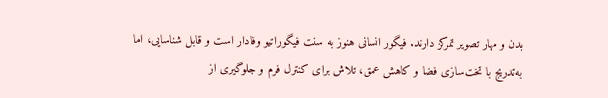بدن و مهار تصویر تمرکز دارند. فیگور انسانی هنوز به سنت فیگوراتیو وفادار است و قابل شناسایی، اما به‌تدریج با تخت‌سازی فضا و کاهش عمق، تلاش برای کنترل فرم و جلوگیری از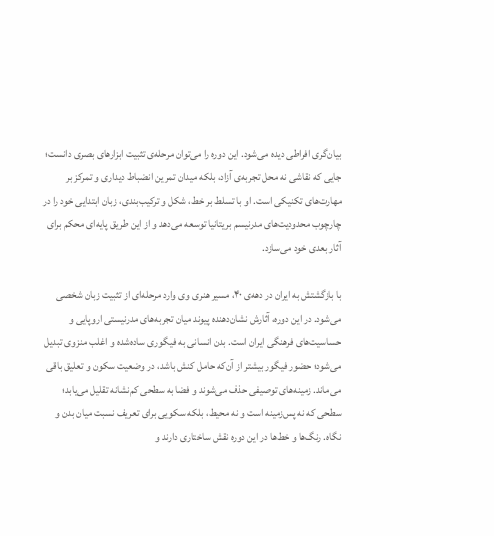بیان‌گری افراطی دیده می‌شود. این دوره را می‌توان مرحله‌ی تثبیت ابزارهای بصری دانست؛ جایی که نقاشی نه محل تجربه‌ی آزاد، بلکه میدان تمرین انضباط دیداری و تمرکز بر مهارت‌های تکنیکی است. او با تسلط بر خط، شکل و ترکیب‌بندی، زبان ابتدایی خود را در چارچوب محدودیت‌های مدرنیسم بریتانیا توسعه می‌دهد و از این طریق پایه‌ای محکم برای آثار بعدی خود می‌سازد.

با بازگشتش به ایران در دهه‌ی ۴۰، مسیر هنری وی وارد مرحله‌ای از تثبیت زبان شخصی می‌شود. در این دوره، آثارش نشان‌دهنده پیوند میان تجربه‌های مدرنیستی اروپایی و حساسیت‌های فرهنگی ایران است. بدن انسانی به فیگوری ساده‌شده و اغلب منزوی تبدیل می‌شود؛ حضور فیگور بیشتر از آن‌که حامل کنش باشد، در وضعیت سکون و تعلیق باقی می‌ماند. زمینه‌های توصیفی حذف می‌شوند و فضا به سطحی کم‌نشانه تقلیل می‌یابد؛ سطحی که نه پس‌زمینه است و نه محیط، بلکه سکویی برای تعریف نسبت میان بدن و نگاه. رنگ‌ها و خط‌ها در این دوره نقش ساختاری دارند و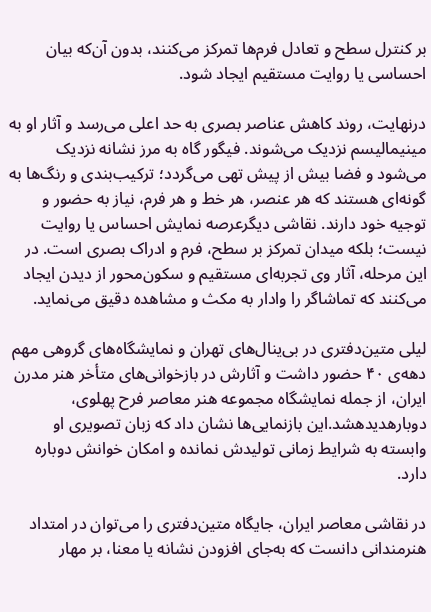بر کنترل سطح و تعادل فرم‌ها تمرکز می‌کنند، بدون آن‌که بیان احساسی یا روایت مستقیم ایجاد شود.

درنهایت، روند کاهش عناصر بصری به حد اعلی می‌رسد و آثار او به مینیمالیسم نزدیک می‌شوند. فیگور گاه به مرز نشانه نزدیک می‌شود و فضا بیش از پیش تهی می‌گردد؛ ترکیب‌بندی و رنگ‌ها به گونه‌ای هستند که هر عنصر، هر خط و هر فرم، نیاز به حضور و توجیه خود دارند. نقاشی دیگرعرصه نمایش احساس یا روایت نیست؛ بلکه میدان تمرکز بر سطح، فرم و ادراک بصری است. در این مرحله، آثار وی تجربه‌ای مستقیم و سکون‌محور از دیدن ایجاد می‌کنند که تماشاگر را وادار به مکث و مشاهده دقیق می‌نماید.

لیلی متین‌دفتری در بی‌ینال‌های تهران و نمایشگاه‌های گروهی مهم دهه‌ی ۴۰ حضور داشت و آثارش در بازخوانی‌های متأخر هنر مدرن ایران، از جمله نمایشگاه مجموعه هنر معاصر فرح پهلوی، دوبارهدیدهشد.این بازنمایی‌ها نشان داد که زبان تصویری او وابسته به شرایط زمانی تولیدش نمانده و امکان خوانش دوباره دارد.

در نقاشی معاصر ایران، جایگاه متین‌دفتری را می‌توان در امتداد هنرمندانی دانست که به‌جای افزودن نشانه یا معنا، بر مهار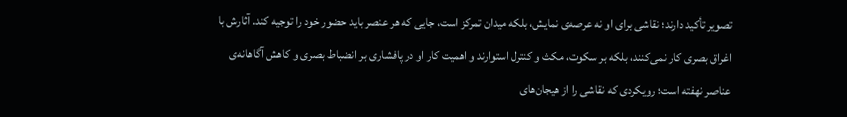تصویر تأکید دارند؛ نقاشی برای او نه عرصه‌ی نمایش، بلکه میدان تمرکز است، جایی که هر عنصر باید حضور خود را توجیه کند. آثارش با اغراق بصری کار نمی‌کنند، بلکه بر سکوت، مکث و کنترل استوارند و اهمیت کار او در پافشاری بر انضباط بصری و کاهش آگاهانه‌ی عناصر نهفته است؛ رویکردی که نقاشی را از هیجان‌های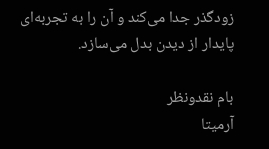زودگذر جدا می‌کند و آن را به تجربه‌ای پایدار از دیدن بدل می‌سازد.

بام نقدونظر
آرمیتا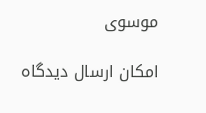موسوی

امکان ارسال دیدگاه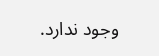وجود ندارد.